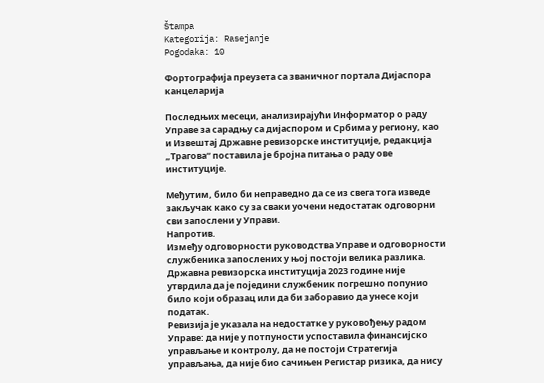Štampa
Kategorija: Rasejanje
Pogodaka: 10

Фортографија преузета са званичног портала Дијаспора канцеларија

Последњих месеци, анализирајући Информатор о раду Управе за сарадњу са дијаспором и Србима у региону, као и Извештај Државне ревизорске институције, редакција „Трагова“ поставила је бројна питања о раду ове институције.

Међутим, било би неправедно да се из свега тога изведе закључак како су за сваки уочени недостатак одговорни сви запослени у Управи.
Напротив.
Између одговорности руководства Управе и одговорности службеника запослених у њој постоји велика разлика.
Државна ревизорска институција 2023 године није утврдила да је поједини службеник погрешно попунио било који образац или да би заборавио да унесе који податак.
Ревизија је указала на недостатке у руковођењу радом Управе: да није у потпуности успоставила финансијско управљање и контролу, да не постоји Стратегија управљања, да није био сачињен Регистар ризика, да нису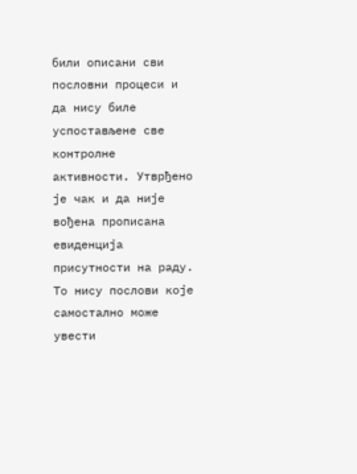били описани сви пословни процеси и да нису биле успостављене све контролне активности. Утврђено је чак и да није вођена прописана евиденција присутности на раду. То нису послови које самостално може увести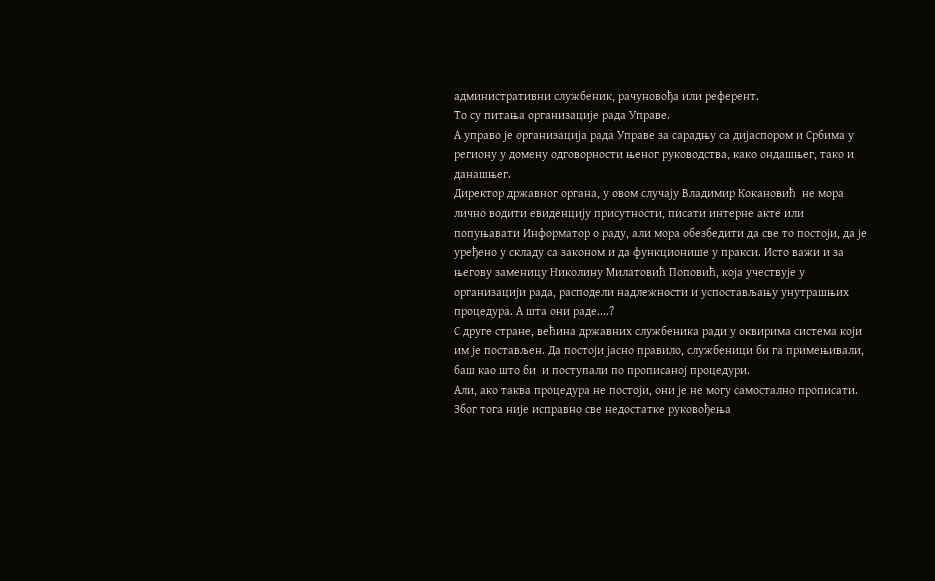административни службеник, рачуновођа или референт.
То су питања организације рада Управе.
А управо је организација рада Управе за сарадњу са дијаспором и Србима у региону у домену одговорности њеног руководства, како ондашњег, тако и данашњег.
Директор државног органа, у овом случају Владимир Кокановић  не мора лично водити евиденцију присутности, писати интерне акте или попуњавати Информатор о раду, али мора обезбедити да све то постоји, да је уређено у складу са законом и да функционише у пракси. Исто важи и за његову заменицу Николину Милатовић Поповић, која учествује у организацији рада, расподели надлежности и успостављању унутрашњих процедура. А шта они раде....?
С друге стране, већина државних службеника ради у оквирима система који им је постављен. Да постоји јасно правило, службеници би га примењивали, баш као што би  и поступали по прописаној процедури.
Али, ако таква процедура не постоји, они је не могу самостално прописати.
Због тога није исправно све недостатке руковођења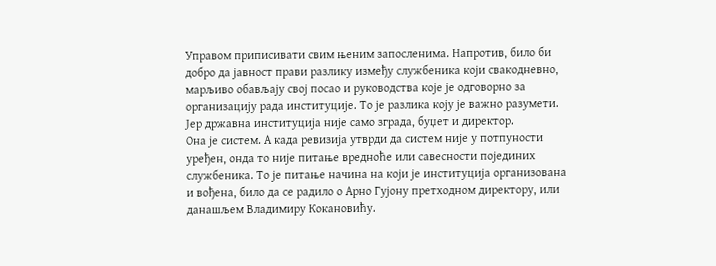Управом приписивати свим њеним запосленима. Напротив, било би добро да јавност прави разлику између службеника који свакодневно, марљиво обављају свој посао и руководства које је одговорно за организацију рада институције. То је разлика коју је важно разумети.
Јер државна институција није само зграда, буџет и директор.
Она је систем. А када ревизија утврди да систем није у потпуности уређен, онда то није питање вредноће или савесности појединих службеника. То је питање начина на који је институција организована и вођена, било да се радило о Арно Гујону претходном директору, или данашљем Владимиру Кокановићу.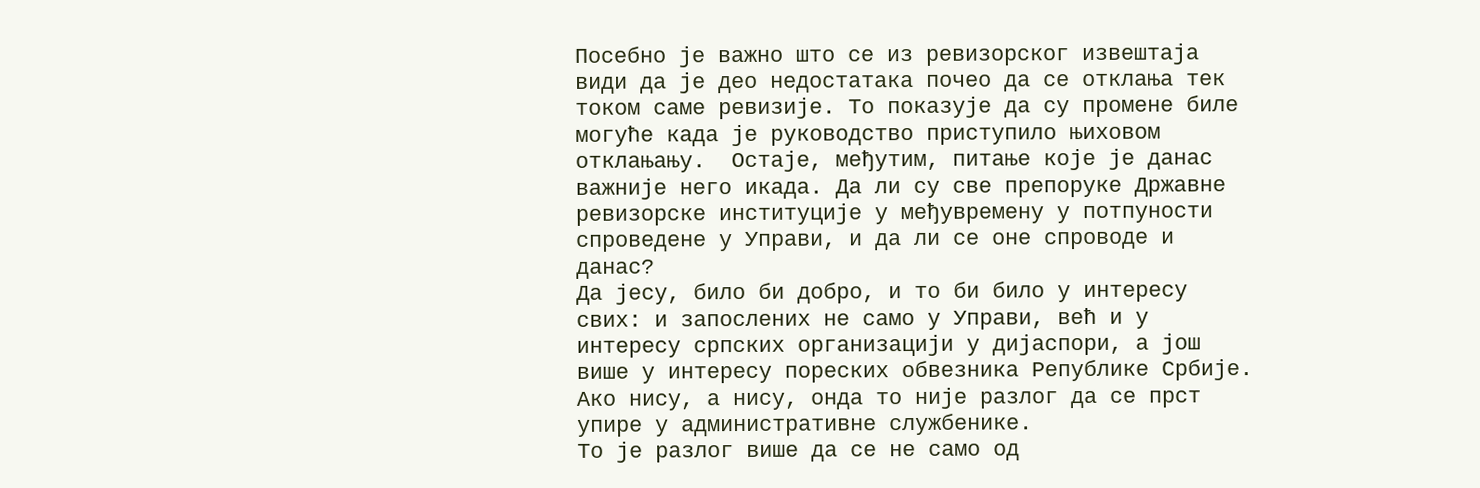Посебно је важно што се из ревизорског извештаја види да је део недостатака почео да се отклања тек током саме ревизије. То показује да су промене биле могуће када је руководство приступило њиховом отклањању.  Остаје, међутим, питање које је данас важније него икада. Да ли су све препоруке Државне ревизорске институције у међувремену у потпуности спроведене у Управи, и да ли се оне спроводе и данас?
Да јесу, било би добро, и то би било у интересу свих: и запослених не само у Управи, већ и у интересу српских организацији у дијаспори, а још више у интересу пореских обвезника Републике Србије.
Ако нису, а нису, онда то није разлог да се прст упире у административне службенике.
То је разлог више да се не само од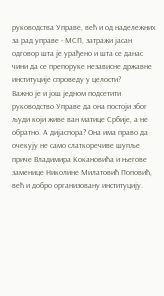руководства Управе, већ и од надележних за рад управе - МСП, затражи јасан одговор шта је урађено и шта се данас чини да се препоруке независне државне институције спроведу у целости?
Важно је и још једном подсетити руководство Управе да она постоји због људи који живе ван матице Србије, а не обратно. А дијаспора? Она има право да очекују не само слаткоречиве шупље приче Владимира Кокановића и његове заменице Николине Милатовић Поповић, већ и добро организовану институцију.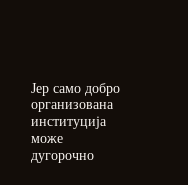Јер само добро организована институција може дугорочно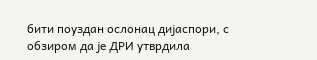бити поуздан ослонац дијаспори, с обзиром да је ДРИ утврдила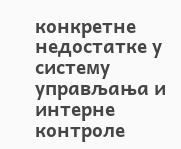конкретне недостатке у систему управљања и интерне контроле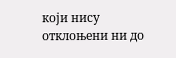који нису отклоњени ни до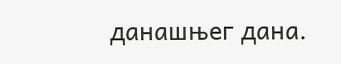данашњег дана.